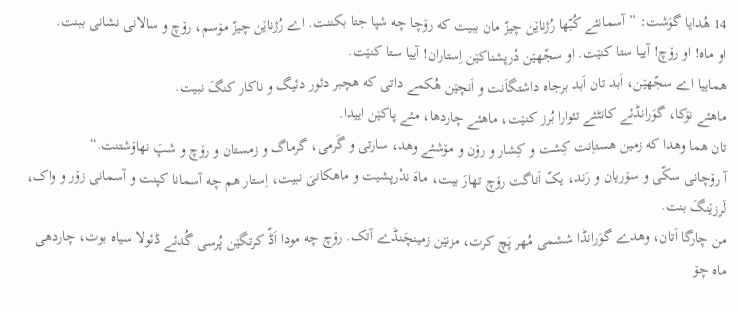14 هُدایا گوَشت: ”آسمانئے کُبّها رُژناێن چیزّ مان ببیت که رۆچا چه شپا جتا بکننت. اے رُژناێن چیزّ مۆسم، رۆچ و سالانی نشانی ببنت.
او ماه! او رۆچ! آییا ستا کنێت. او سجّهێن دْرپشناکێن اِستاران! آییا ستا کنێت.
هماییا اے سجّهێن، اَبد تان اَبد برجاه داشتگاَنت و اَنچێن هُکمے داتی که هچبر دئور دئیگ و ناکار کنگَ نبیت.
ماهئے نۆکا، گوَرانڈئے کانٹئے تئوارا بُرز کنێت، ماهئے چاردها، مئے پاکێن اییدا.
تان هما وهدا که زمین هستاِنت کِشت و کِشار و رۆن و مۆشئے وهد، سارتی و گَرمی، گرماگ و زمستان و رۆچ و شپَ نهاۆشتنت.“
آ رۆچانی سکّی و سۆریان و رَند، یکّ اَناگت رۆچ تهارَ بیت، ماهَ ندْرپشیت و ماهکانیَ نبیت، اِستار هم چه آسمانا کپنت و آسمانی زۆر و واک، لَرزێنگَ بنت.
من چارگا اَتان، وهدے گوَرانڈا ششمی مُهر پَچ کرت، مزنێن زمینچَنڈے آتک. رۆچ چه مودا اَڈّ کرتگێن پُرسی گُدئے ڈئولا سیاه بوت، چاردهی ماه چۆ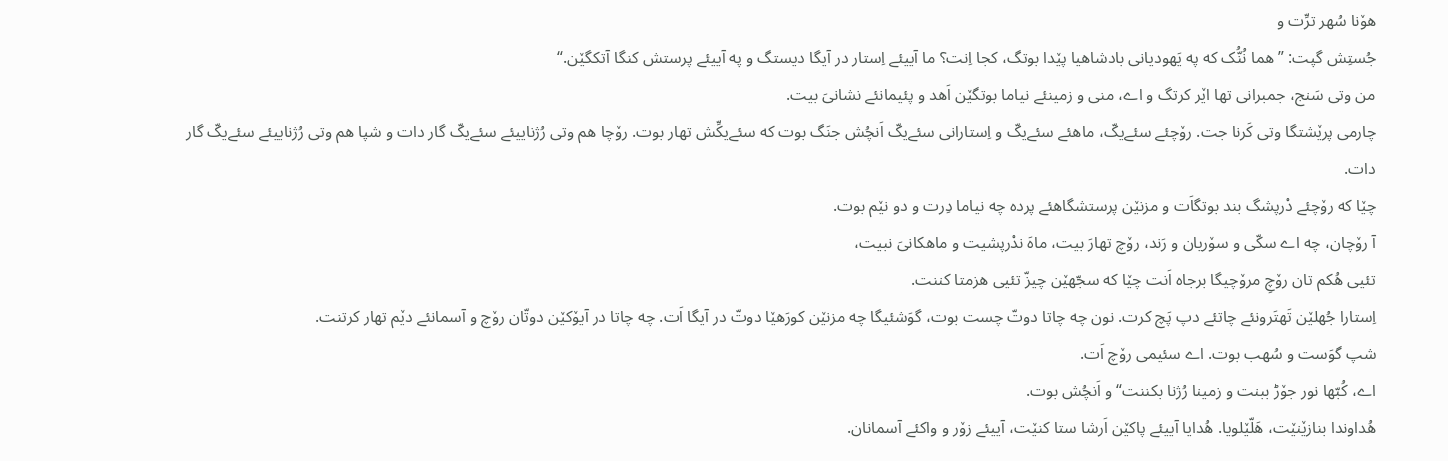هۆنا سُهر ترِّت و
جُستِش گپت: ”هما نُنُّک که په یَهودیانی بادشاهیا پێدا بوتگ، کجا اِنت؟ ما آییئے اِستار در آیگا دیستگ و په آییئے پرستش کنگا آتکگێن.“
من وتی سَنج، جمبرانی تها اێر کرتگ و اے، منی و زمینئے نیاما بوتگێن اَهد و پئیمانئے نشانیَ بیت.
چارمی پرێشتگا وتی کَرنا جت. رۆچئے سئےیکّ، ماهئے سئےیکّ و اِستارانی سئےیکّ اَنچُش جنَگ بوت که سئےیکِّش تهار بوت. رۆچا هم وتی رُژناییئے سئےیکّ گار دات و شپا هم وتی رُژناییئے سئےیکّ گار دات.
چێا که رۆچئے دْرپشگ بند بوتگاَت و مزنێن پرستشگاهئے پرده چه نیاما دِرت و دو نێم بوت.
آ رۆچان، چه اے سکّی و سۆریان و رَند، رۆچ تهارَ بیت، ماهَ ندْرپشیت و ماهکانیَ نبیت،
تئیی هُکم تان رۆچِ مرۆچیگا برجاه اَنت چێا که سجّهێن چیزّ تئیی هزمتا کننت.
اِستارا جُهلێن تَهتَرونئے چاتئے دپ پَچ کرت. نون چه چاتا دوتّ چست بوت، گوَشئیگا چه مزنێن کورَهێا دوتّ در آیگا اَت. چه چاتا در آیۆکێن دوتّان رۆچ و آسمانئے دێم تهار کرتنت.
شپ گوَست و سُهب بوت. اے سئیمی رۆچ اَت.
اے، کُبّها نور جۆڑ ببنت و زمینا رُژنا بکننت“ و اَنچُش بوت.
هُداوندا بنازێنێت، هَلّێلویا. هُدایا آییئے پاکێن اَرشا ستا کنێت، آییئے زۆر و واکئے آسمانان.